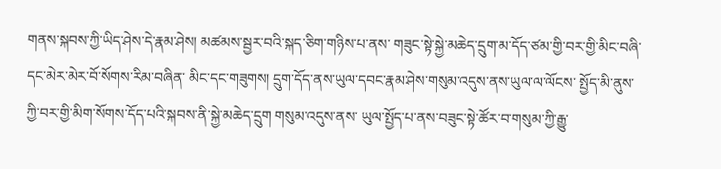གནས་སྐབས་ཀྱི་ཡིད་ཤེས་དེ་རྣམ་ཤེས། མཚམས་སྦྱར་བའི་སྐད་ཅིག་གཉིས་པ་ནས་ གཟུང་སྟེ་སྐྱེ་མཆེད་དྲུག་མ་དོད་ཙམ་གྱི་བར་གྱི་མིང་བཞི་དང་མེར་མེར་བོ་སོགས་རིམ་བཞིན་ མིང་དང་གཟུགས། དྲུག་དོད་ནས་ཡུལ་དབང་རྣམ་ཤེས་གསུམ་འདུས་ནས་ཡུལ་ལ་ལོངས་ སྤྱོད་མི་ནུས་ཀྱི་བར་གྱི་མིག་སོགས་དོད་པའི་སྐབས་ནི་སྐྱེ་མཆེད་དྲུག གསུམ་འདུས་ནས་ ཡུལ་སྤྱོད་པ་ནས་བཟུང་སྟེ་ཚོར་བ་གསུམ་ཀྱི་རྒྱུ་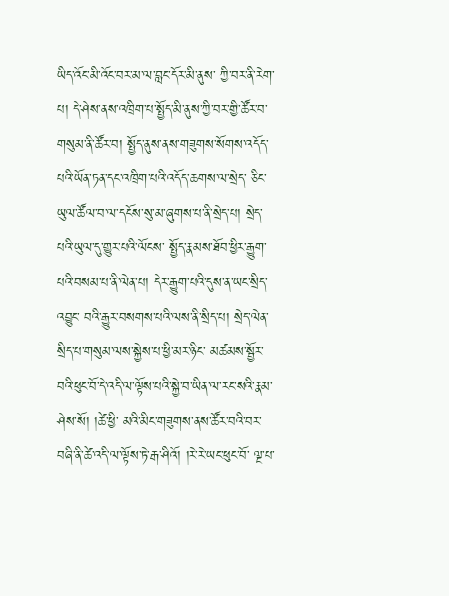ཡིད་འོང་མི་འོང་བར་མ་ལ་བླང་དོར་མི་ནུས་ ཀྱི་བར་ནི་རེག་པ། དེ་ཤེས་ནས་འཁྲིག་པ་སྤྱོད་མི་ནུས་ཀྱི་བར་གྱི་ཚོར་བ་གསུམ་ནི་ཚོར་བ། སྤྱོད་ནུས་ནས་གཟུགས་སོགས་འདོད་པའི་ཡོན་ཏན་དང་འཁྲིག་པའི་འདོད་ཆགས་ལ་སྲེད་ ཅིང་ཡུལ་ཚོལ་བ་ལ་དངོས་སུ་མ་ཞུགས་པ་ནི་སྲེད་པ། སྲེད་པའི་ཡུལ་དུ་གྱུར་པའི་ལོངས་ སྤྱོད་རྣམས་ཐོབ་ཕྱིར་རྒྱུག་པའི་བསམ་པ་ནི་ལེན་པ། དེར་རྒྱུག་པའི་དུས་ན་ཡང་སྲིད་འབྱུང་ བའི་རྒྱུར་བསགས་པའི་ལས་ནི་སྲིད་པ། སྲེད་ལེན་སྲིད་པ་གསུམ་ལས་སྐྱེས་པ་ཕྱི་མར་ཉིང་ མཚམས་སྦྱོར་བའི་ཕུང་བོ་དེ་འདི་ལ་ལྟོས་པའི་སྐྱེ་བ་ཡིན་ལ་རང་སའི་རྣམ་ཤེས་སོ། །ཚེ་ཕྱི་ མའི་མིང་གཟུགས་ནས་ཚོར་བའི་བར་བཞི་ནི་ཚེ་འདི་ལ་ལྟོས་ཏེ་རྒ་ཤིའོ། །རེ་རེ་ཡང་ཕུང་བོ་ ལྔ་པ་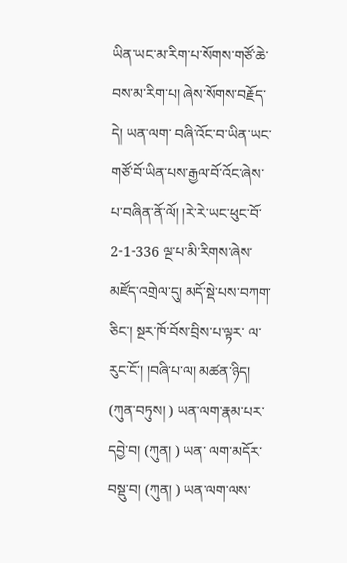ཡིན་ཡང་མ་རིག་པ་སོགས་གཙོ་ཆེ་བས་མ་རིག་པ། ཞེས་སོགས་བརྗོད་དེ། ཡན་ལག་ བཞི་འོང་བ་ཡིན་ཡང་གཙོ་བོ་ཡིན་པས་རྒྱལ་བོ་འོང་ཞེས་པ་བཞིན་ནོ་ལོ། །རེ་རེ་ཡང་ཕུང་བོ་ 2-1-336 ལྔ་པ་མི་རིགས་ཞེས་མཛོད་འགྲེལ་དུ། མདོ་སྡེ་པས་བཀག་ཅིང་། སྔར་ཁོ་བོས་བྲིས་པ་ལྟར་ ལ་རུང་ངོ་། །བཞི་པ་ལ། མཚན་ཉིད། (ཀུན་བཏུས། ) ཡན་ལག་རྣམ་པར་དབྱེ་བ། (ཀུན། ) ཡན་ ལག་མདོར་བསྡུ་བ། (ཀུན། ) ཡན་ལག་ལས་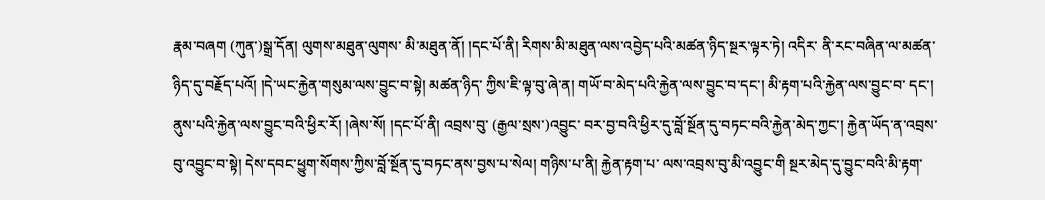རྣམ་བཞག (ཀུན་)སྒྲ་དོན། ལུགས་མཐུན་ལུགས་ མི་མཐུན་ནོ། །དང་པོ་ནི། རིགས་མི་མཐུན་ལས་འབྱེད་པའི་མཚན་ཉིད་སྔར་ལྟར་ཏེ། འདིར་ ནི་རང་བཞིན་ལ་མཚན་ཉིད་དུ་བརྗོད་པའོ། །དེ་ཡང་རྐྱེན་གསུམ་ལས་བྱུང་བ་སྟེ། མཚན་ཉིད་ ཀྱིས་ཇི་ལྟ་བུ་ཞེ་ན། གཡོ་བ་མེད་པའི་རྐྱེན་ལས་བྱུང་བ་དང་། མི་རྟག་པའི་རྐྱེན་ལས་བྱུང་བ་ དང་། ནུས་པའི་རྐྱེན་ལས་བྱུང་བའི་ཕྱིར་རོ། །ཞེས་སོ། །དང་པོ་ནི། འབྲས་བུ་ (རྒྱལ་སྲས་)འབྱུང་ བར་བྱ་བའི་ཕྱིར་དུ་བློ་སྔོན་དུ་བཏང་བའི་རྐྱེན་མེད་ཀྱང་། རྐྱེན་ཡོད་ན་འབྲས་བུ་འབྱུང་བ་སྟེ། དེས་དབང་ཕྱུག་སོགས་ཀྱིས་བློ་སྔོན་དུ་བཏང་ནས་བྱས་པ་སེལ། གཉིས་པ་ནི། རྐྱེན་རྟག་པ་ ལས་འབྲས་བུ་མི་འབྱུང་གི སྔར་མེད་དུ་བྱུང་བའི་མི་རྟག་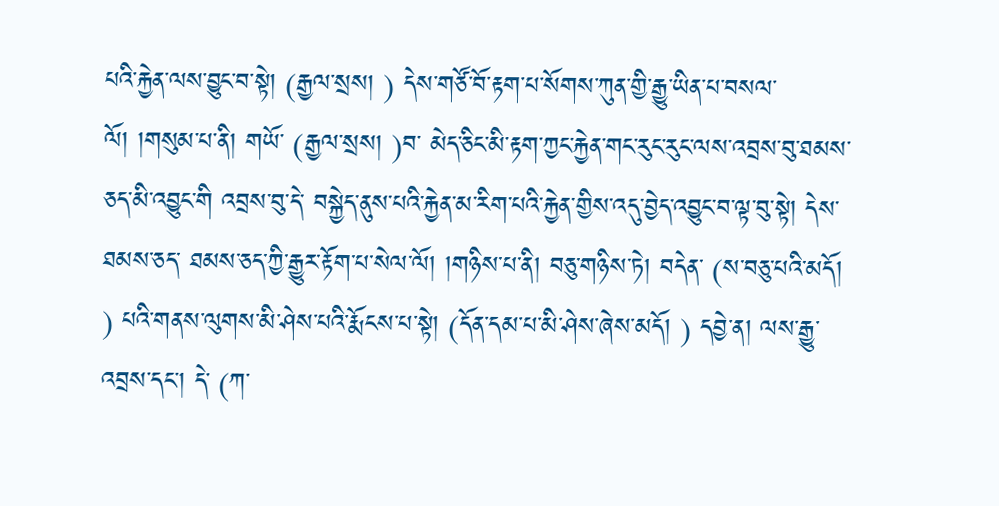པའི་རྐྱེན་ལས་བྱུང་བ་སྟེ། (རྒྱལ་སྲས། ) དེས་གཙོ་བོ་རྟག་པ་སོགས་ཀུན་གྱི་རྒྱུ་ཡིན་པ་བསལ་ལོ། །གསུམ་པ་ནི། གཡོ་ (རྒྱལ་སྲས། )བ་ མེད་ཅིང་མི་རྟག་ཀྱང་རྐྱེན་གང་རུང་རུང་ལས་འབྲས་བུ་ཐམས་ཅད་མི་འབྱུང་གི འབྲས་བུ་དེ་ བསྐྱེད་ནུས་པའི་རྐྱེན་མ་རིག་པའི་རྐྱེན་གྱིས་འདུ་བྱེད་འབྱུང་བ་ལྟ་བུ་སྟེ། དེས་ཐམས་ཅད་ ཐམས་ཅད་ཀྱི་རྒྱུར་རྟོག་པ་སེལ་ལོ། །གཉིས་པ་ནི། བཅུ་གཉིས་ཏེ། བདེན་ (ས་བཅུ་པའི་མདོ། ) པའི་གནས་ལུགས་མི་ཤེས་པའི་རྨོངས་པ་སྟེ། (དོན་དམ་པ་མི་ཤེས་ཞེས་མདོ། ) དབྱེ་ན། ལས་རྒྱུ་ འབྲས་དང་། དེ་ (ཀ་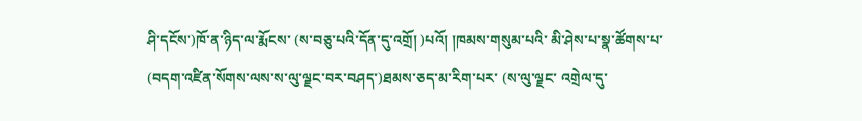ཤི་དངོས་)ཁོ་ན་ཉིད་ལ་རྨོངས་ (ས་བཅུ་པའི་དོན་དུ་འགྲོ། )པའོ། །ཁམས་གསུམ་པའི་ མི་ཤེས་པ་སྣ་ཚོགས་པ་ (བདག་འཛིན་སོགས་ལས་ས་ལུ་ལྗང་བར་བཤད་)ཐམས་ཅད་མ་རིག་པར་ (ས་ལུ་ལྗང་ འགྲེལ་དུ་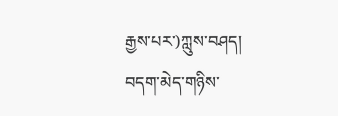རྒྱས་པར་)ཀླུས་བཤད། བདག་མེད་གཉིས་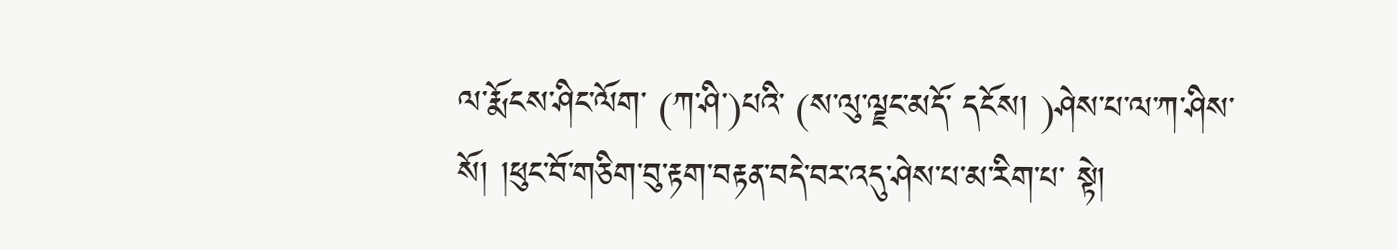ལ་རྨོངས་ཤིང་ལོག་ (ཀ་ཤི་)པའི་ (ས་ལུ་ལྗང་མདོ་ དངོས། )ཤེས་པ་ལ་ཀ་ཤིས་སོ། །ཕུང་བོ་གཅིག་བུ་རྟག་བརྟན་བདེ་བར་འདུ་ཤེས་པ་མ་རིག་པ་ སྟེ།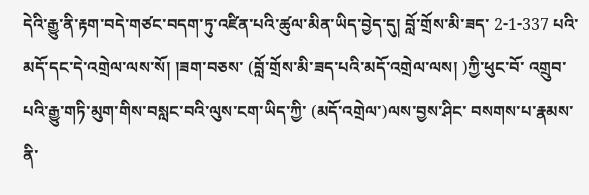དེའི་རྒྱུ་ནི་རྟག་བདེ་གཙང་བདག་ཏུ་འཛིན་པའི་ཚུལ་མིན་ཡིད་བྱེད་དུ། བློ་གྲོས་མི་ཟད་ 2-1-337 པའི་མདོ་དང་དེ་འགྲེལ་ལས་སོ། །ཟག་བཅས་ (བློ་གྲོས་མི་ཟད་པའི་མདོ་འགྲེལ་ལས། )ཀྱི་ཕུང་བོ་ འགྲུབ་པའི་རྒྱུ་གཏི་མུག་གིས་བསླང་བའི་ལུས་ངག་ཡིད་ཀྱི་ (མདོ་འགྲེལ་)ལས་བྱས་ཤིང་ བསགས་པ་རྣམས་ནི་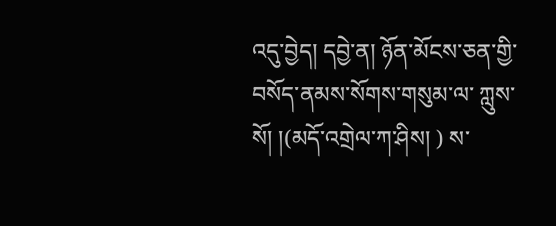འདུ་བྱེད། དབྱེ་ན། ཉོན་མོངས་ཅན་གྱི་བསོད་ནམས་སོགས་གསུམ་ལ་ ཀླུས་སོ། །(མདོ་འགྲེལ་ཀ་ཤིས། ) ས་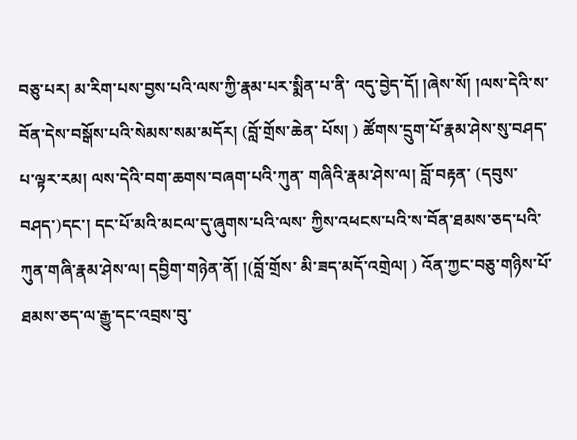བཅུ་པར། མ་རིག་པས་བྱས་པའི་ལས་ཀྱི་རྣམ་པར་སྨིན་པ་ནི་ འདུ་བྱེད་དོ། །ཞེས་སོ། །ལས་དེའི་ས་བོན་དེས་བསྒོས་པའི་སེམས་སམ་མདོར། (བློ་གྲོས་ཆེན་ པོས། ) ཚོགས་དྲུག་པོ་རྣམ་ཤེས་སུ་བཤད་པ་ལྟར་རམ། ལས་དེའི་བག་ཆགས་བཞག་པའི་ཀུན་ གཞིའི་རྣམ་ཤེས་ལ། བློ་བརྟན་ (དབུས་བཤད་)དང་། དང་པོ་མའི་མངལ་དུ་ཞུགས་པའི་ལས་ ཀྱིས་འཕངས་པའི་ས་བོན་ཐམས་ཅད་པའི་ཀུན་གཞི་རྣམ་ཤེས་ལ། དབྱིག་གཉེན་ནོ། །(བློ་གྲོས་ མི་ཟད་མདོ་འགྲེལ། ) འོན་ཀྱང་བཅུ་གཉིས་པོ་ཐམས་ཅད་ལ་རྒྱུ་དང་འབྲས་བུ་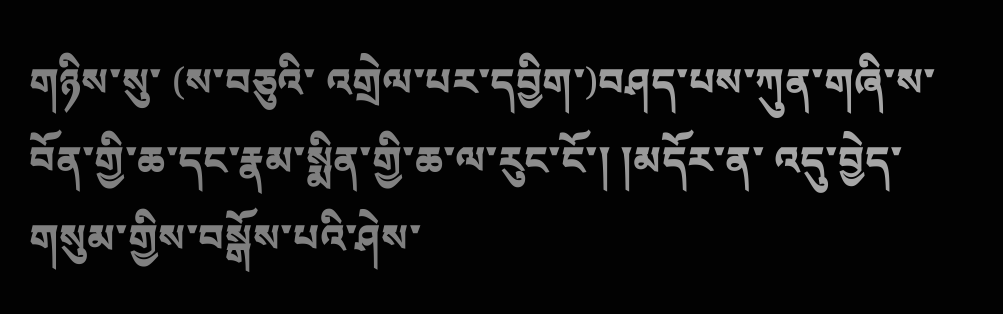གཉིས་སུ་ (ས་བཅུའི་ འགྲེལ་པར་དབྱིག་)བཤད་པས་ཀུན་གཞི་ས་བོན་གྱི་ཆ་དང་རྣམ་སྨིན་གྱི་ཆ་ལ་རུང་ངོ་། །མདོར་ན་ འདུ་བྱེད་གསུམ་གྱིས་བསྒོས་པའི་ཤེས་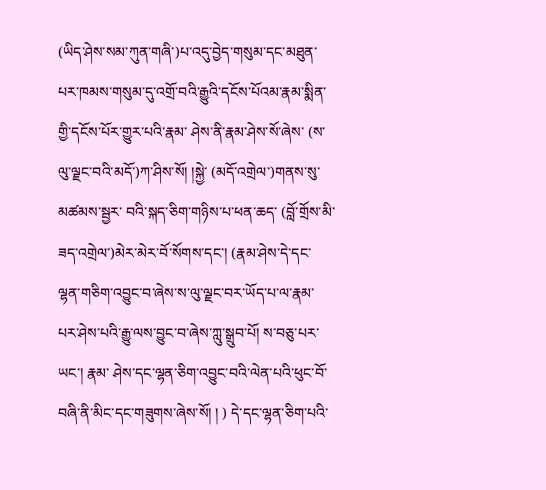(ཡིད་ཤེས་སམ་ཀུན་གཞི་)པ་འདུ་བྱེད་གསུམ་དང་མཐུན་ པར་ཁམས་གསུམ་དུ་འགྲོ་བའི་རྒྱུའི་དངོས་པོའམ་རྣམ་སྨིན་གྱི་དངོས་པོར་གྱུར་པའི་རྣམ་ ཤེས་ནི་རྣམ་ཤེས་སོ་ཞེས་ (ས་ལུ་ལྗང་བའི་མདོ་)ཀ་ཤིས་སོ། །སྐྱེ་ (མདོ་འགྲེལ་)གནས་སུ་མཚམས་སྦྱར་ བའི་སྐད་ཅིག་གཉིས་པ་ཕན་ཆད་ (བློ་གྲོས་མི་ཟད་འགྲེལ་)མེར་མེར་བོ་སོགས་དང་། (རྣམ་ཤེས་དེ་དང་ ལྷན་གཅིག་འབྱུང་བ་ཞེས་ས་ལུ་ལྗང་བར་ཡོད་པ་ལ་རྣམ་པར་ཤེས་པའི་རྒྱུ་ལས་བྱུང་བ་ཞེས་ཀླུ་སྒྲུབ་པོ། ས་བཅུ་པར་ཡང་། རྣམ་ ཤེས་དང་ལྷན་ཅིག་འབྱུང་བའི་ལེན་པའི་ཕུང་བོ་བཞི་ནི་མིང་དང་གཟུགས་ཞེས་སོ། ། ) དེ་དང་ལྷན་ཅིག་པའི་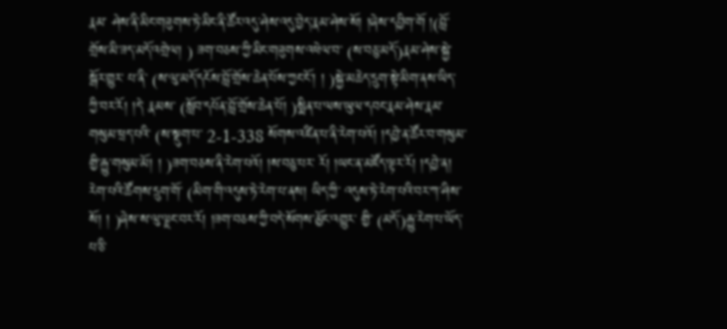རྣམ་ ཤེས་ནི་མིང་གཟུགས་ཏེ་མིང་ནི་ཚོར་འདུ་ཤེས་འདུ་བྱེད་རྣམ་ཤེས་སོ། །ཞེས་དབྱིག་གོ །(བློ་ གྲོས་མི་ཟད་མདོ་འགྲེལ། ) ཟག་བཅས་ཀྱི་མིང་གཟུགས་འཕེལ་བ་ (ས་བཅུ་མདོ་)རྣམ་ཤེས་སྐྱེ་སྒོར་གྱུར་ པ་ནི་ (ས་ལུ་མདོ་དངོས་བློ་གྲོས་ཆེན་པོས་ཀྱང་ངོ་། ། )སྐྱེ་མཆེད་དྲུག་སྟེ་མིག་ནས་ཡིད་ཀྱི་བར་རོ། །དེ་ རྣམས་ (སློབ་དཔོན་བློ་གྲོས་ཆེན་པོ། )སྨིན་པ་ལས་ཡུལ་དབང་རྣམ་ཤེས་རྣམ་གསུམ་ཕྲད་པའི་ (ས་སྡུག་པ་ 2-1-338 སོགས་འཛིན་པ་ནི་རེག་པའོ། །དབྱེ་ན་ཚོར་བ་གསུམ་གྱི་རྒྱུ་གསུམ་མོ། ། )ཟག་བཅས་ནི་རེག་པའོ། །ས་བཅུ་པར་ རོ། །ཡང་ན་མཛོད་ལྟར་རོ། །དབྱེ་ན། རེག་པའི་ཚོགས་དྲུག་གོ་ (མིག་གི་འདུས་ཏེ་རེག་པ་ནས། ཡིད་ཀྱི་ འདུས་ཏེ་རེག་པའི་བར་ཀ་ཤིས་སོ། ། )ཞེས་ས་ལུ་ལྗང་བར་རོ། །ཟག་བཅས་ཀྱི་བདེ་སོགས་མྱོང་འགྱུར་ གྱི་ (མདོ་)རྒྱུ་རེག་པ་ཡོད་པ་ཅི་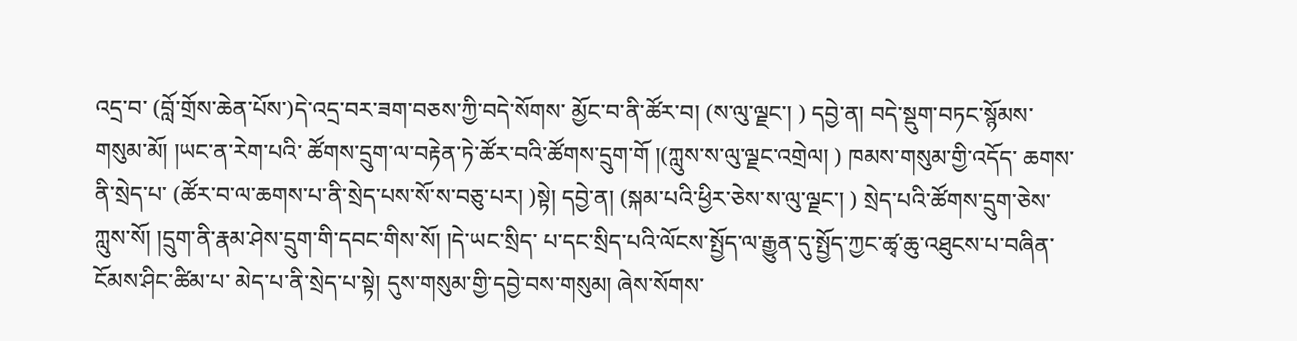འདྲ་བ་ (བློ་གྲོས་ཆེན་པོས་)དེ་འདྲ་བར་ཟག་བཅས་ཀྱི་བདེ་སོགས་ མྱོང་བ་ནི་ཚོར་བ། (ས་ལུ་ལྗང་། ) དབྱེ་ན། བདེ་སྡུག་བཏང་སྙོམས་གསུམ་མོ། །ཡང་ན་རེག་པའི་ ཚོགས་དྲུག་ལ་བརྟེན་ཏེ་ཚོར་བའི་ཚོགས་དྲུག་གོ །(ཀླུས་ས་ལུ་ལྗང་འགྲེལ། ) ཁམས་གསུམ་གྱི་འདོད་ ཆགས་ནི་སྲེད་པ་ (ཚོར་བ་ལ་ཆགས་པ་ནི་སྲེད་པས་སོ་ས་བཅུ་པར། )སྟེ། དབྱེ་ན། (སྐམ་པའི་ཕྱིར་ཅེས་ས་ལུ་ལྗང་། ) སྲེད་པའི་ཚོགས་དྲུག་ཅེས་ཀླུས་སོ། །དྲུག་ནི་རྣམ་ཤེས་དྲུག་གི་དབང་གིས་སོ། །དེ་ཡང་སྲིད་ པ་དང་སྲིད་པའི་ལོངས་སྤྱོད་ལ་རྒྱུན་དུ་སྤྱོད་ཀྱང་ཚྭ་ཆུ་འཐུངས་པ་བཞིན་ངོམས་ཤིང་ཚིམ་པ་ མེད་པ་ནི་སྲེད་པ་སྟེ། དུས་གསུམ་གྱི་དབྱེ་བས་གསུམ། ཞེས་སོགས་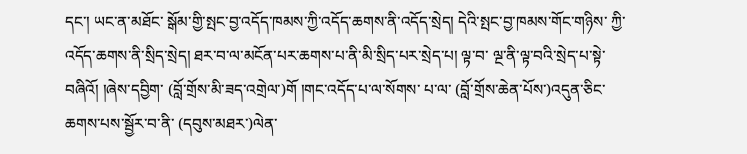དང་། ཡང་ན་མཐོང་ སྒོམ་གྱི་སྤང་བྱ་འདོད་ཁམས་ཀྱི་འདོད་ཆགས་ནི་འདོད་སྲེད། དེའི་སྤང་བྱ་ཁམས་གོང་གཉིས་ ཀྱི་འདོད་ཆགས་ནི་སྲིད་སྲེད། ཐར་བ་ལ་མངོན་པར་ཆགས་པ་ནི་མི་སྲིད་པར་སྲེད་པ། ལྟ་བ་ ལྔ་ནི་ལྟ་བའི་སྲེད་པ་སྟེ་བཞིའོ། །ཞེས་དབྱིག་ (བློ་གྲོས་མི་ཟད་འགྲེལ་)གོ །གང་འདོད་པ་ལ་སོགས་ པ་ལ་ (བློ་གྲོས་ཆེན་པོས་)འདུན་ཅིང་ཆགས་པས་སྦྱོར་བ་ནི་ (དབུས་མཐར་)ལེན་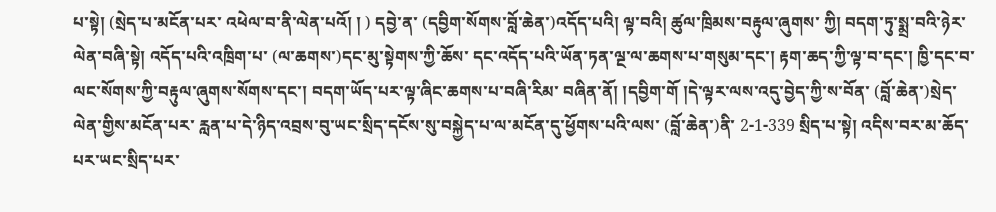པ་སྟེ། (སྲེད་པ་མངོན་པར་ འཕེལ་བ་ནི་ལེན་པའོ། ། ) དབྱེ་ན་ (དབྱིག་སོགས་བློ་ཆེན་)འདོད་པའི། ལྟ་བའི། ཚུལ་ཁྲིམས་བརྟུལ་ཞུགས་ ཀྱི། བདག་ཏུ་སྨྲ་བའི་ཉེར་ལེན་བཞི་སྟེ། འདོད་པའི་འཁྲིག་པ་ (ལ་ཆགས་)དང་མུ་སྟེགས་ཀྱི་ཆོས་ དང་འདོད་པའི་ཡོན་ཏན་ལྔ་ལ་ཆགས་པ་གསུམ་དང་། རྟག་ཆད་ཀྱི་ལྟ་བ་དང་། ཁྱི་དང་བ་ ལང་སོགས་ཀྱི་བརྟུལ་ཞུགས་སོགས་དང་། བདག་ཡོད་པར་ལྟ་ཞིང་ཆགས་པ་བཞི་རིམ་ བཞིན་ནོ། །དབྱིག་གོ །དེ་ལྟར་ལས་འདུ་བྱེད་ཀྱི་ས་བོན་ (བློ་ཆེན་)སྲེད་ལེན་གྱིས་མངོན་པར་ རླན་པ་དེ་ཉིད་འབྲས་བུ་ཡང་སྲིད་དངོས་སུ་བསྐྱེད་པ་ལ་མངོན་དུ་ཕྱོགས་པའི་ལས་ (བློ་ཆེན་)ནི་ 2-1-339 སྲིད་པ་སྟེ། འདིས་བར་མ་ཆོད་པར་ཡང་སྲིད་པར་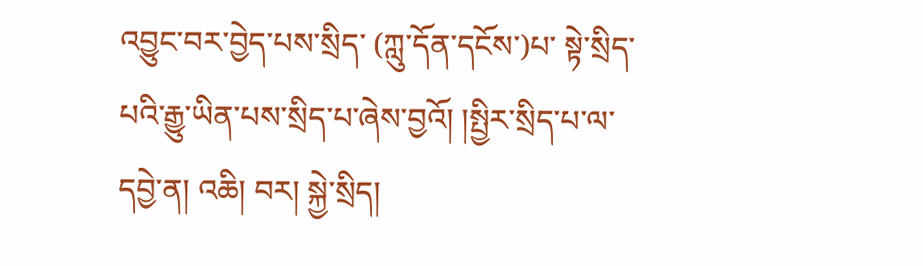འབྱུང་བར་བྱེད་པས་སྲིད་ (ཀླུ་དོན་དངོས་)པ་ སྟེ་སྲིད་པའི་རྒྱུ་ཡིན་པས་སྲིད་པ་ཞེས་བྱའོ། །སྤྱིར་སྲིད་པ་ལ་དབྱེ་ན། འཆི། བར། སྐྱེ་སྲིད།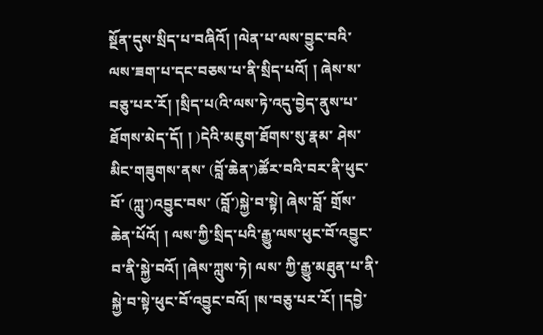སྔོན་དུས་སྲིད་པ་བཞིའོ། །ལེན་པ་ལས་བྱུང་བའི་ལས་ཟག་པ་དང་བཅས་པ་ནི་སྲིད་པའོ། ། ཞེས་ས་བཅུ་པར་རོ། །སྲིད་པ(འི་ལས་ཏེ་འདུ་བྱེད་ནུས་པ་ཐོགས་མེད་དོ། ། )དེའི་མཇུག་ཐོགས་སུ་རྣམ་ ཤེས་མིང་གཟུགས་ནས་ (བློ་ཆེན་)ཚོར་བའི་བར་ནི་ཕུང་བོ་ (ཀླུ་)འབྱུང་བས་ (བློ་)སྐྱེ་བ་སྟེ། ཞེས་བློ་ གྲོས་ཆེན་པོའོ། ། ལས་ཀྱི་སྲིད་པའི་རྒྱུ་ལས་ཕུང་བོ་འབྱུང་བ་ནི་སྐྱེ་བའོ། །ཞེས་ཀླུས་ཏེ། ལས་ ཀྱི་རྒྱུ་མཐུན་པ་ནི་སྐྱེ་བ་སྟེ་ཕུང་བོ་འབྱུང་བའོ། །ས་བཅུ་པར་རོ། །དབྱེ་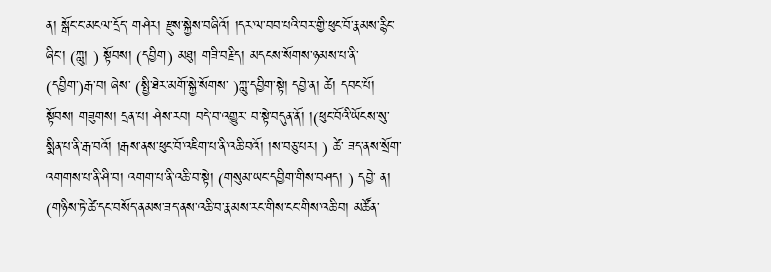ན། སྒོང་ང་མངལ་དྲོད་ གཤེར། རྫུས་སྐྱེས་བཞིའོ། །དར་ལ་བབ་པའི་བར་གྱི་ཕུང་བོ་རྣམས་རྙིང་ཞིང་། (ཀླུ། ) སྟོབས། (དབྱིག) མཐུ། གཟི་བརྗིད། མདངས་སོགས་ཉམས་པ་ནི་ (དབྱིག་)རྒ་བ། ཞེས་ (སྤྱི་ཐེར་མགོ་སྐྱེ་སོགས་ )ཀླུ་དབྱིག་སྟེ། དབྱེ་ན། ཚེ། དབང་པོ། སྟོབས། གཟུགས། དྲན་པ། ཤེས་རབ། བདེ་བ་འགྱུར་ བ་སྟེ་བདུན་ནོ། །(ཕུང་བོའི་ཡོངས་སུ་སྨིན་པ་ནི་རྒ་བའོ། །རྒས་ནས་ཕུང་བོ་འཇིག་པ་ནི་འཆི་བའོ། །ས་བཅུ་པར། ) ཚེ་ ཟད་ནས་སྲོག་འགགས་པ་ནི་ཤི་བ། འགག་པ་ནི་འཆི་བ་སྟེ། (གསུམ་ཡང་དབྱིག་གིས་བཤད། ) དབྱེ་ ན། (གཉིས་ཏེ་ཚེ་དང་བསོད་ནམས་ཟད་ནས་འཆི་བ་རྣམས་རང་གིས་ངང་གིས་འཆི་བ། མཚོན་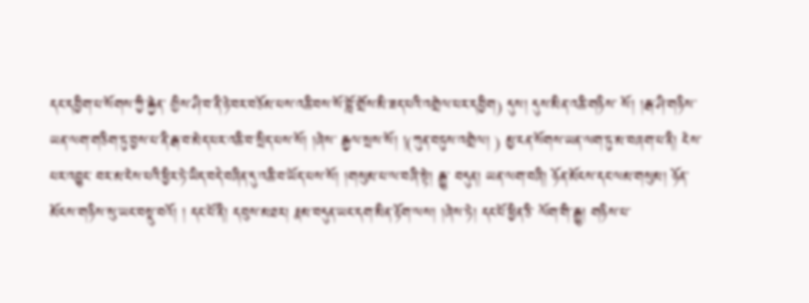དང་དབྱིག་པ་སོགས་ཀྱི་རྐྱེན་ གྱིས་ཤི་བ་ནི་ཉེ་བར་བཅོམ་པས་འཆི་བས་སོ་བློ་གྲོས་མི་ཟད་པའི་འགྲེལ་པར་དབྱིག) དུས། དུས་མིན་འཆི་གཉིས་ སོ། །རྒ་ཤི་གཉིས་ཡན་ལག་གཅིག་ཏུ་བྱས་པ་ནི་རྒ་བ་མེད་པར་འཆི་བ་སྲིད་པས་སོ། །ཞེས་ རྒྱལ་སྲས་སོ། །(ཀུན་བཏུས་འགྲེལ། ) མྱ་ངན་སོགས་ཡན་ལག་ཏུ་མ་བཞག་པ་ནི། ངེས་པར་འབྱུང་ བར་མ་ངེས་པའི་ཕྱིར་ཏེ་ཡིད་བདེ་བཞིན་དུ་འཆི་བ་ཡོད་པས་སོ། །གསུམ་པ་ལ་བཞི་སྟེ། རྒྱུ་ བདུན། ཡན་ལག་བཞི། ཉོན་མོངས་དང་ལམ་གསུམ། ཉོན་མོངས་གཉིས་སུ་ཡང་བསྡུ་བའོ། ། དང་པོ་ནི། དབུས་མཐར། རྣམ་བདུན་ཡང་དག་མིན་རྟོག་ལས། །ཞེས་ཏེ། དང་པོ་ཕྱིན་ཅི་ ལོག་གི་རྒྱུ། གཉིས་པ་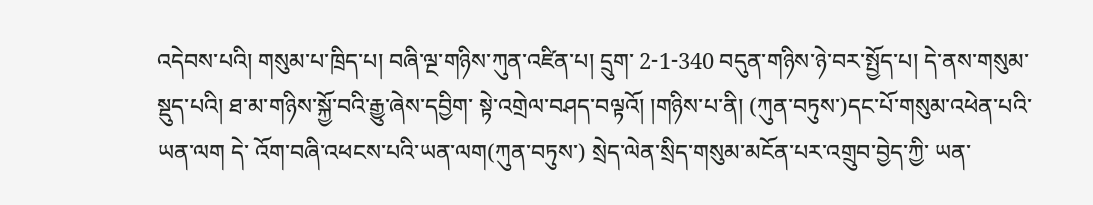འདེབས་པའི། གསུམ་པ་ཁྲིད་པ། བཞི་ལྔ་གཉིས་ཀུན་འཛིན་པ། དྲུག་ 2-1-340 བདུན་གཉིས་ཉེ་བར་སྤྱོད་པ། དེ་ནས་གསུམ་སྡུད་པའི། ཐ་མ་གཉིས་སྐྱོ་བའི་རྒྱུ་ཞེས་དབྱིག་ སྟེ་འགྲེལ་བཤད་བལྟའོ། །གཉིས་པ་ནི། (ཀུན་བཏུས་)དང་པོ་གསུམ་འཕེན་པའི་ཡན་ལག དེ་ འོག་བཞི་འཕངས་པའི་ཡན་ལག(ཀུན་བཏུས་) སྲེད་ལེན་སྲིད་གསུམ་མངོན་པར་འགྲུབ་བྱེད་ཀྱི་ ཡན་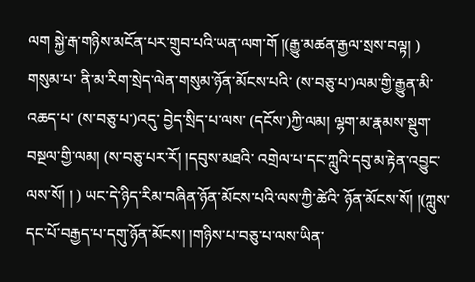ལག སྐྱེ་རྒ་གཉིས་མངོན་པར་གྲུབ་པའི་ཡན་ལག་གོ །(རྒྱུ་མཚན་རྒྱལ་སྲས་བལྟ། ) གསུམ་པ་ ནི་མ་རིག་སྲེད་ལེན་གསུམ་ཉོན་མོངས་པའི་ (ས་བཅུ་པ་)ལམ་གྱི་རྒྱུན་མི་འཆད་པ་ (ས་བཅུ་པ་)འདུ་ བྱེད་སྲིད་པ་ལས་ (དངོས་)ཀྱི་ལམ། ལྷག་མ་རྣམས་སྡུག་བསྔལ་གྱི་ལམ། (ས་བཅུ་པར་རོ། །དབུས་མཐའི་ འགྲེལ་པ་དང་ཀླུའི་དབུ་མ་རྟེན་འབྱུང་ལས་སོ། ། ) ཡང་དེ་ཉིད་རིམ་བཞིན་ཉོན་མོངས་པའི་ལས་ཀྱི་ཚེའི་ ཉོན་མོངས་སོ། །(ཀླུས་དང་པོ་བརྒྱད་པ་དགུ་ཉོན་མོངས། །གཉིས་པ་བཅུ་པ་ལས་ཡིན་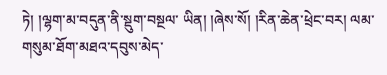ཏེ། །ལྷག་མ་བདུན་ནི་སྡུག་བསྔལ་ ཡིན། །ཞེས་སོ། །རིན་ཆེན་ཕྲེང་བར། ལམ་གསུམ་ཐོག་མཐའ་དབུས་མེད་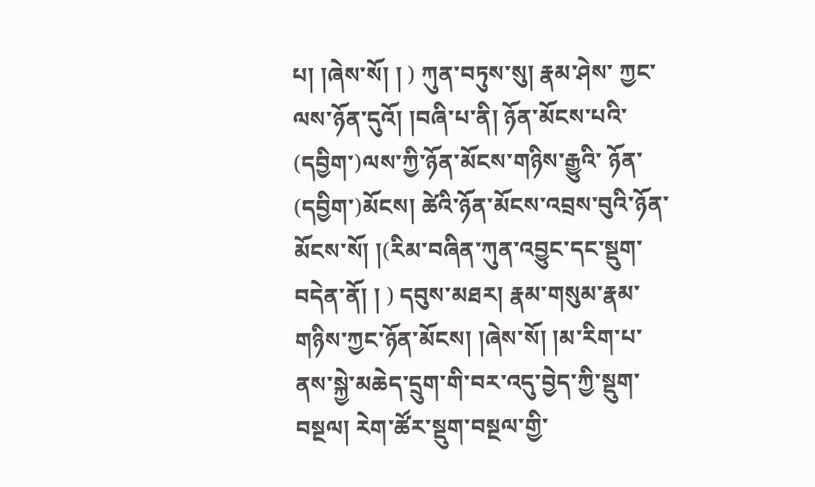པ། །ཞེས་སོ། ། ) ཀུན་བཏུས་སུ། རྣམ་ཤེས་ ཀྱང་ལས་ཉོན་དུའོ། །བཞི་པ་ནི། ཉོན་མོངས་པའི་ (དབྱིག་)ལས་ཀྱི་ཉོན་མོངས་གཉིས་རྒྱུའི་ ཉོན་ (དབྱིག་)མོངས། ཚེའི་ཉོན་མོངས་འབྲས་བུའི་ཉོན་མོངས་སོ། །(རིམ་བཞིན་ཀུན་འབྱུང་དང་སྡུག་ བདེན་ནོ། ། ) དབུས་མཐར། རྣམ་གསུམ་རྣམ་གཉིས་ཀྱང་ཉོན་མོངས། །ཞེས་སོ། །མ་རིག་པ་ ནས་སྐྱེ་མཆེད་དྲུག་གི་བར་འདུ་བྱེད་ཀྱི་སྡུག་བསྔལ། རེག་ཚོར་སྡུག་བསྔལ་གྱི་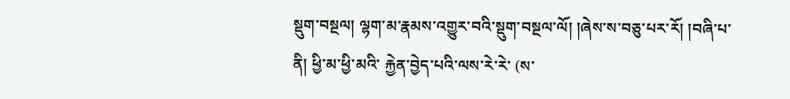སྡུག་བསྔལ། ལྷག་མ་རྣམས་འགྱུར་བའི་སྡུག་བསྔལ་ལོ། །ཞེས་ས་བཅུ་པར་རོ། །བཞི་པ་ནི། ཕྱི་མ་ཕྱི་མའི་ རྐྱེན་བྱེད་པའི་ལས་རེ་རེ་ (ས་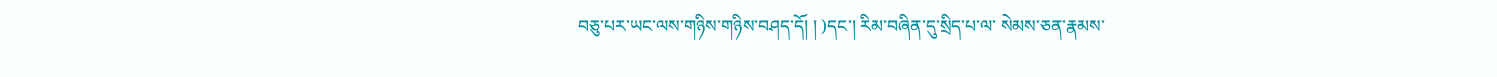བཅུ་པར་ཡང་ལས་གཉིས་གཉིས་བཤད་དོ། ། )དང་། རིམ་བཞིན་དུ་སྲིད་པ་ལ་ སེམས་ཅན་རྣམས་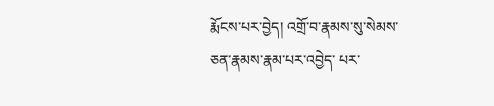རྨོངས་པར་བྱེད། འགྲོ་བ་རྣམས་སུ་སེམས་ཅན་རྣམས་རྣམ་པར་འབྱེད་ པར་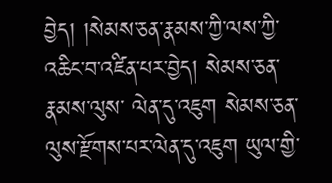བྱེད། །སེམས་ཅན་རྣམས་ཀྱི་ལས་ཀྱི་འཆིང་བ་འཛིན་པར་བྱེད། སེམས་ཅན་རྣམས་ལུས་ ལེན་དུ་འཇུག སེམས་ཅན་ལུས་རྫོགས་པར་ལེན་དུ་འཇུག ཡུལ་གྱི་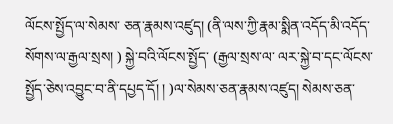ལོངས་སྤྱོད་ལ་སེམས་ ཅན་རྣམས་འཛུད། (ནི་ལས་ཀྱི་རྣམ་སྨིན་འདོད་མི་འདོད་སོགས་ལ་རྒྱལ་སྲས། ) སྐྱེ་བའི་ལོངས་སྤྱོད་ (རྒྱལ་སྲས་ལ་ ལར་སྐྱེ་བ་དང་ལོངས་སྤྱོད་ཅེས་འབྱུང་བ་ནི་དཔྱད་དོ། ། )ལ་སེམས་ཅན་རྣམས་འཛུད། སེམས་ཅན་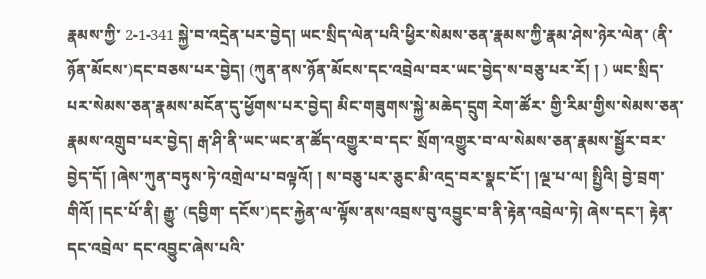རྣམས་ཀྱི་ 2-1-341 སྐྱེ་བ་འདྲེན་པར་བྱེད། ཡང་སྲིད་ལེན་པའི་ཕྱིར་སེམས་ཅན་རྣམས་ཀྱི་རྣམ་ཤེས་ཉེར་ལེན་ (ནི་ ཉོན་མོངས་)དང་བཅས་པར་བྱེད། (ཀུན་ནས་ཉོན་མོངས་དང་འབྲེལ་བར་ཡང་བྱེད་ས་བཅུ་པར་རོ། ། ) ཡང་སྲིད་ པར་སེམས་ཅན་རྣམས་མངོན་དུ་ཕྱོགས་པར་བྱེད། མིང་གཟུགས་སྐྱེ་མཆེད་དྲུག རེག་ཚོར་ གྱི་རིམ་གྱིས་སེམས་ཅན་རྣམས་འགྲུབ་པར་བྱེད། རྒ་ཤི་ནི་ཡང་ཡང་ན་ཚོད་འགྱུར་བ་དང་ སྲོག་འགྱུར་བ་ལ་སེམས་ཅན་རྣམས་སྦྱོར་བར་བྱེད་དོ། །ཞེས་ཀུན་བཏུས་ཏེ་འགྲེལ་པ་བལྟའོ། ། ས་བཅུ་པར་ཅུང་མི་འདྲ་བར་སྣང་ངོ་། །ལྔ་པ་ལ། སྤྱིའི། བྱེ་བྲག་གིའོ། །དང་པོ་ནི། རྒྱུ་ (དབྱིག་ དངོས་)དང་རྐྱེན་ལ་ལྟོས་ནས་འབྲས་བུ་འབྱུང་བ་ནི་རྟེན་འབྲེལ་ཏེ། ཞེས་དང་། རྟེན་དང་འབྲེལ་ དང་འབྱུང་ཞེས་པའི་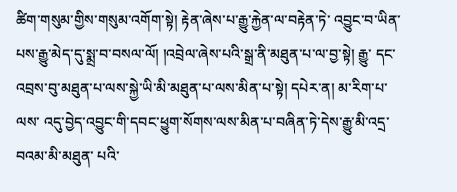ཚིག་གསུམ་གྱིས་གསུམ་འགོག་སྟེ། རྟེན་ཞེས་པ་རྒྱུ་རྐྱེན་ལ་བརྟེན་ཏེ་ འབྱུང་བ་ཡིན་པས་རྒྱུ་མེད་དུ་སྨྲ་བ་བསལ་ལོ། །འབྲེལ་ཞེས་པའི་སྒྲ་ནི་མཐུན་པ་ལ་བྱ་སྟེ། རྒྱུ་ དང་འབྲས་བུ་མཐུན་པ་ལས་སྐྱེ་ཡི་མི་མཐུན་པ་ལས་མིན་པ་སྟེ། དཔེར་ན། མ་རིག་པ་ལས་ འདུ་བྱེད་འབྱུང་གི་དབང་ཕྱུག་སོགས་ལས་མིན་པ་བཞིན་ཏེ་དེས་རྒྱུ་མི་འདྲ་བའམ་མི་མཐུན་ པའི་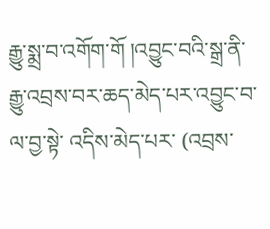རྒྱུ་སྨྲ་བ་འགོག་གོ །འབྱུང་བའི་སྒྲ་ནི་རྒྱུ་འབྲས་བར་ཆད་མེད་པར་འབྱུང་བ་ལ་བྱ་སྟེ་ འདིས་མེད་པར་ (འབྲས་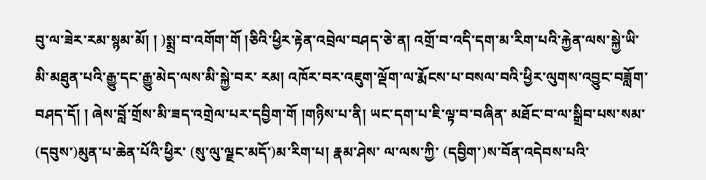བུ་ལ་ཟེར་རམ་སྙམ་མོ། ། )སྨྲ་བ་འགོག་གོ །ཅིའི་ཕྱིར་རྟེན་འབྲེལ་བཤད་ཅེ་ན། འགྲོ་བ་འདི་དག་མ་རིག་པའི་རྐྱེན་ལས་སྐྱེ་ཡི་མི་མཐུན་པའི་རྒྱུ་དང་རྒྱུ་མེད་ལས་མི་སྐྱེ་བར་ རམ། འཁོར་བར་འཇུག་ལྡོག་ལ་རྨོངས་པ་བསལ་བའི་ཕྱིར་ལུགས་འབྱུང་བཟློག་བཤད་དོ། ། ཞེས་བློ་གྲོས་མི་ཟད་འགྲེལ་པར་དབྱིག་གོ །གཉིས་པ་ནི། ཡང་དག་པ་ཇི་ལྟ་བ་བཞིན་ མཐོང་བ་ལ་སྒྲིབ་པས་སམ་ (དབུས་)མུན་པ་ཆེན་པོའི་ཕྱིར་ (སུ་ལུ་ལྗང་མདོ་)མ་རིག་པ། རྣམ་ཤེས་ ལ་ལས་ཀྱི་ (དབྱིག་)ས་བོན་འདེབས་པའི་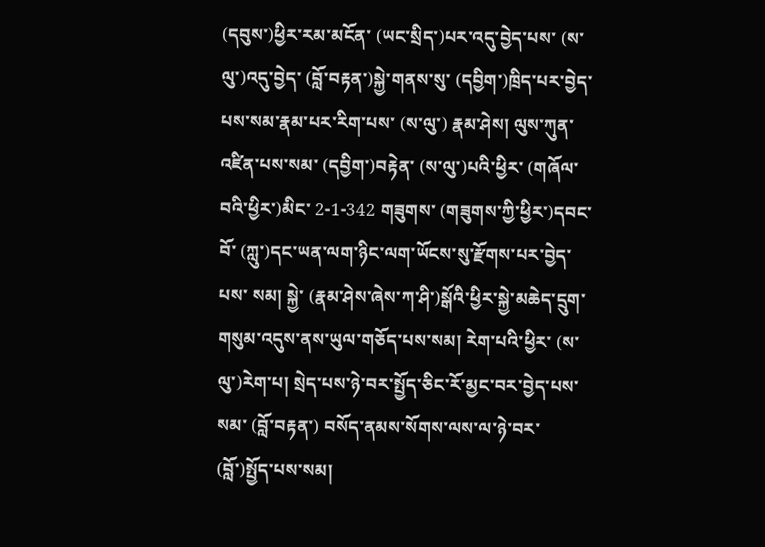(དབུས་)ཕྱིར་རམ་མངོན་ (ཡང་སྲིད་)པར་འདུ་བྱེད་པས་ (ས་ལུ་)འདུ་བྱེད་ (བློ་བརྟན་)སྐྱེ་གནས་སུ་ (དབྱིག་)ཁྲིད་པར་བྱེད་པས་སམ་རྣམ་པར་རིག་པས་ (ས་ལུ་) རྣམ་ཤེས། ལུས་ཀུན་འཛིན་པས་སམ་ (དབྱིག་)བརྟེན་ (ས་ལུ་)པའི་ཕྱིར་ (གཞོལ་བའི་ཕྱིར་)མིང་ 2-1-342 གཟུགས་ (གཟུགས་ཀྱི་ཕྱིར་)དབང་བོ་ (ཀླུ་)དང་ཡན་ལག་ཉིང་ལག་ཡོངས་སུ་རྫོགས་པར་བྱེད་པས་ སམ། སྐྱེ་ (རྣམ་ཤེས་ཞེས་ཀ་ཤི་)སྒོའི་ཕྱིར་སྐྱེ་མཆེད་དྲུག་གསུམ་འདུས་ནས་ཡུལ་གཅོད་པས་སམ། རེག་པའི་ཕྱིར་ (ས་ལུ་)རེག་པ། སྲེད་པས་ཉེ་བར་སྤྱོད་ཅིང་རོ་མྱང་བར་བྱེད་པས་སམ་ (བློ་བརྟན་) བསོད་ནམས་སོགས་ལས་ལ་ཉེ་བར་ (བློ་)སྤྱོད་པས་སམ།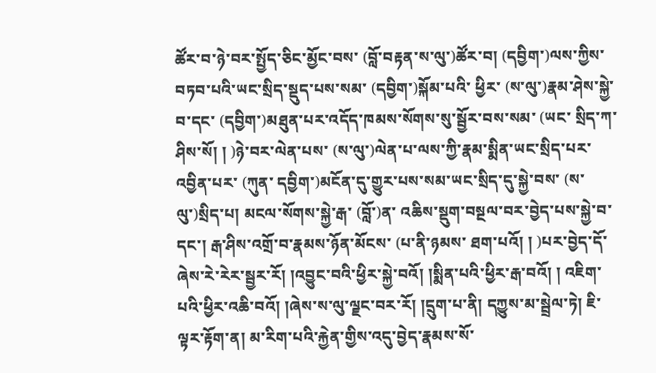ཚོར་བ་ཉེ་བར་སྤྱོད་ཅིང་མྱོང་བས་ (བློ་བརྟན་ས་ལུ་)ཚོར་བ། (དབྱིག་)ལས་ཀྱིས་བཏབ་པའི་ཡང་སྲིད་སྡུད་པས་སམ་ (དབྱིག་)སྐོམ་པའི་ ཕྱིར་ (ས་ལུ་)རྣམ་ཤེས་སྐྱེ་བ་དང་ (དབྱིག་)མཐུན་པར་འདོད་ཁམས་སོགས་སུ་སྦྱོར་བས་སམ་ (ཡང་ སྲིད་ཀ་ཤིས་སོ། ། )ཉེ་བར་ལེན་པས་ (ས་ལུ་)ལེན་པ་ལས་ཀྱི་རྣམ་སྨིན་ཡང་སྲིད་པར་འབྱིན་པར་ (ཀུན་ དབྱིག་)མངོན་དུ་གྱུར་པས་སམ་ཡང་སྲིད་དུ་སྐྱེ་བས་ (ས་ལུ་)སྲིད་པ། མངལ་སོགས་སྐྱེ་རྒ་ (བློ་)ན་ འཆིས་སྡུག་བསྔལ་བར་བྱེད་པས་སྐྱེ་བ་དང་། རྒ་ཤིས་འགྲོ་བ་རྣམས་ཉོན་མོངས་ (པ་ནི་ཉམས་ ཐག་པའོ། ། )པར་བྱེད་དོ་ཞེས་རེ་རེར་སྦྱར་རོ། །འབྱུང་བའི་ཕྱིར་སྐྱེ་བའོ། །སྨིན་པའི་ཕྱིར་རྒ་བའོ། ། འཇིག་པའི་ཕྱིར་འཆི་བའོ། །ཞེས་ས་ལུ་ལྗང་བར་རོ། །དྲུག་པ་ནི། དཀྱུས་མ་སྦྲེལ་ཏེ། ཇི་ ལྟར་རྟོག་ན། མ་རིག་པའི་རྐྱེན་གྱིས་འདུ་བྱེད་རྣམས་སོ་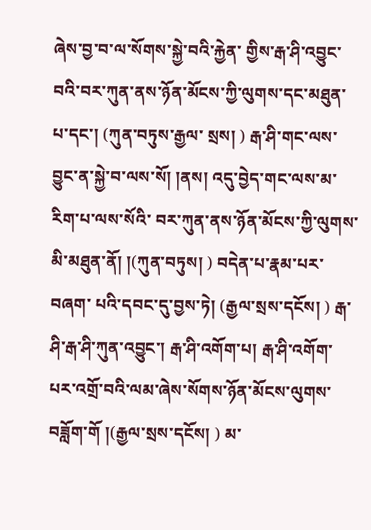ཞེས་བྱ་བ་ལ་སོགས་སྐྱེ་བའི་རྐྱེན་ གྱིས་རྒ་ཤི་འབྱུང་བའི་བར་ཀུན་ནས་ཉོན་མོངས་ཀྱི་ལུགས་དང་མཐུན་པ་དང་། (ཀུན་བཏུས་རྒྱལ་ སྲས། ) རྒ་ཤི་གང་ལས་བྱུང་ན་སྐྱེ་བ་ལས་སོ། །ནས། འདུ་བྱེད་གང་ལས་མ་རིག་པ་ལས་སོའི་ བར་ཀུན་ནས་ཉོན་མོངས་ཀྱི་ལུགས་མི་མཐུན་ནོ། །(ཀུན་བཏུས། ) བདེན་པ་རྣམ་པར་བཞག་ པའི་དབང་དུ་བྱས་ཏེ། (རྒྱལ་སྲས་དངོས། ) རྒ་ཤི་རྒ་ཤི་ཀུན་འབྱུང་། རྒ་ཤི་འགོག་པ། རྒ་ཤི་འགོག་ པར་འགྲོ་བའི་ལམ་ཞེས་སོགས་ཉོན་མོངས་ལུགས་བཟློག་གོ །(རྒྱལ་སྲས་དངོས། ) མ་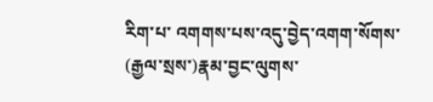རིག་པ་ འགགས་པས་འདུ་བྱེད་འགག་སོགས་ (རྒྱལ་སྲས་)རྣམ་བྱང་ལུགས་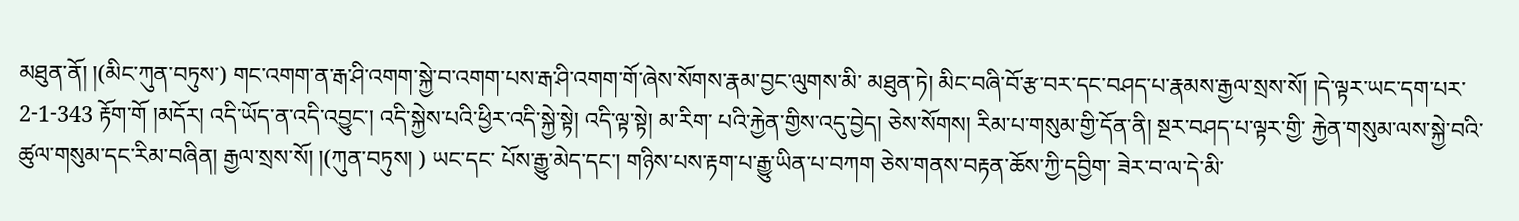མཐུན་ནོ། །(མིང་ཀུན་བཏུས་) གང་འགག་ན་རྒ་ཤི་འགག་སྐྱེ་བ་འགག་པས་རྒ་ཤི་འགག་གོ་ཞེས་སོགས་རྣམ་བྱང་ལུགས་མི་ མཐུན་ཏེ། མིང་བཞི་བོ་རྩ་བར་དང་བཤད་པ་རྣམས་རྒྱལ་སྲས་སོ། །དེ་ལྟར་ཡང་དག་པར་ 2-1-343 རྟོག་གོ །མདོར། འདི་ཡོད་ན་འདི་འབྱུང་། འདི་སྐྱེས་པའི་ཕྱིར་འདི་སྐྱེ་སྟེ། འདི་ལྟ་སྟེ། མ་རིག་ པའི་རྐྱེན་གྱིས་འདུ་བྱེད། ཅེས་སོགས། རིམ་པ་གསུམ་གྱི་དོན་ནི། སྔར་བཤད་པ་ལྟར་གྱི་ རྐྱེན་གསུམ་ལས་སྐྱེ་བའི་ཚུལ་གསུམ་དང་རིམ་བཞིན། རྒྱལ་སྲས་སོ། །(ཀུན་བཏུས། ) ཡང་དང་ པོས་རྒྱུ་མེད་དང་། གཉིས་པས་རྟག་པ་རྒྱུ་ཡིན་པ་བཀག ཅེས་གནས་བརྟན་ཆོས་ཀྱི་དབྱིག་ ཟེར་བ་ལ་དེ་མི་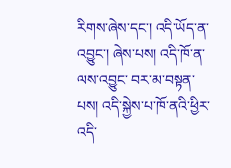རིགས་ཞེས་དང་། འདི་ཡོད་ན་འབྱུང་། ཞེས་པས། འདི་ཁོ་ན་ལས་འབྱུང་ བར་མ་བསྟན་པས། འདི་སྐྱེས་པ་ཁོ་ནའི་ཕྱིར་འདི་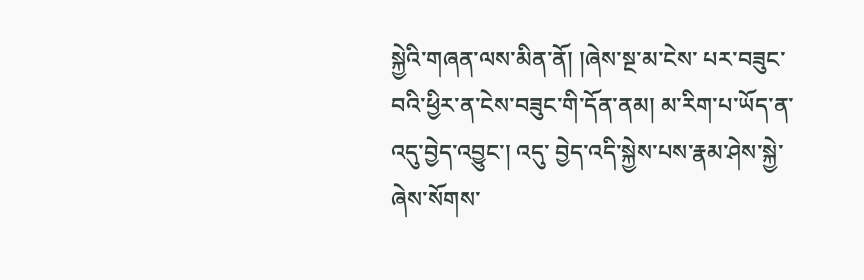སྐྱེའི་གཞན་ལས་མིན་ནོ། །ཞེས་སྔ་མ་ངེས་ པར་བཟུང་བའི་ཕྱིར་ན་ངེས་བཟུང་གི་དོན་ནམ། མ་རིག་པ་ཡོད་ན་འདུ་བྱེད་འབྱུང་། འདུ་ བྱེད་འདི་སྐྱེས་པས་རྣམ་ཤེས་སྐྱེ་ཞེས་སོགས་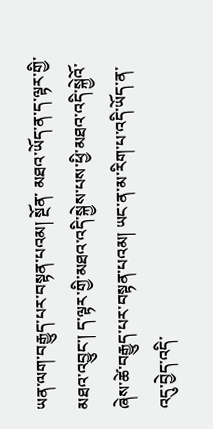ཡན་ལག་བརྒྱུད་པར་བསྟན་པའམ། སྔོན་ མཐའ་ཡོད་ན་ད་ལྟར་གྱི་མཐའ་འབྱུང་། ད་ལྟར་གྱི་མཐའ་འདི་སྐྱེས་པས་ཕྱི་མཐའ་འདི་སྐྱེའོ་ ཞེས་ཚེ་བརྒྱུད་པར་བསྟན་པའམ། ཡང་ན་མ་རིག་པ་འདི་ཡོད་ན་འདུ་བྱེད་འདི་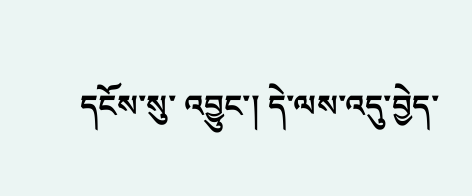དངོས་སུ་ འབྱུང་། དེ་ལས་འདུ་བྱེད་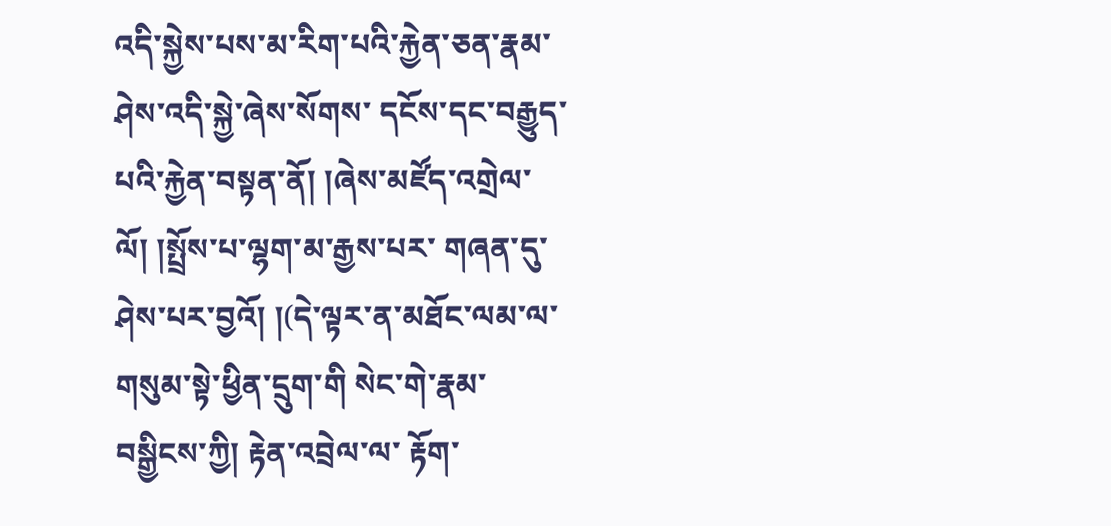འདི་སྐྱེས་པས་མ་རིག་པའི་རྐྱེན་ཅན་རྣམ་ཤེས་འདི་སྐྱེ་ཞེས་སོགས་ དངོས་དང་བརྒྱུད་པའི་རྐྱེན་བསྟན་ནོ། །ཞེས་མཛོད་འགྲེལ་ལོ། །སྤྲོས་པ་ལྷག་མ་རྒྱས་པར་ གཞན་དུ་ཤེས་པར་བྱའོ། །(དེ་ལྟར་ན་མཐོང་ལམ་ལ་གསུམ་སྟེ་ཕྱིན་དྲུག་གི སེང་གེ་རྣམ་བསྒྱིངས་ཀྱི། རྟེན་འབྲེལ་ལ་ རྟོག་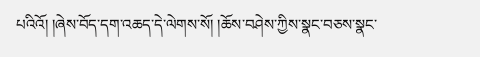པའིའོ། །ཞེས་བོད་དག་འཆད་དེ་ལེགས་སོ། །ཆོས་བཤེས་ཀྱིས་སྣང་བཅས་སྣང་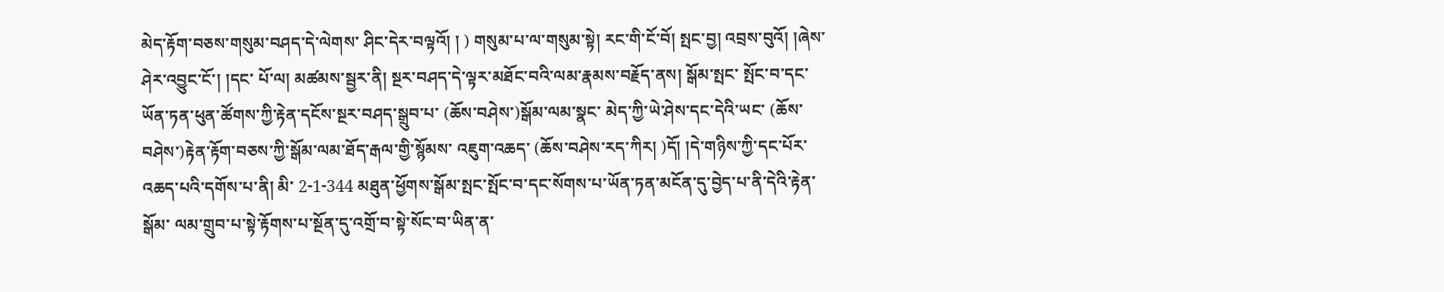མེད་རྟོག་བཅས་གསུམ་བཤད་དེ་ལེགས་ ཤིང་དེར་བལྟའོ། ། ) གསུམ་པ་ལ་གསུམ་སྟེ། རང་གི་ངོ་བོ། སྤང་བྱ། འབྲས་བུའོ། །ཞེས་ཤེར་འབྱུང་ངོ་། །དང་ པོ་ལ། མཚམས་སྦྱར་ནི། སྔར་བཤད་དེ་ལྟར་མཐོང་བའི་ལམ་རྣམས་བརྗོད་ནས། སྒོམ་སྤང་ སྤོང་བ་དང་ཡོན་ཏན་ཕུན་ཚོགས་ཀྱི་རྟེན་དངོས་སྔར་བཤད་སྒྲུབ་པ་ (ཆོས་བཤེས་)སྒོམ་ལམ་སྣང་ མེད་ཀྱི་ཡེ་ཤེས་དང་དེའི་ཡང་ (ཆོས་བཤེས་)རྟེན་རྟོག་བཅས་ཀྱི་སྒོམ་ལམ་ཐོད་རྒལ་གྱི་སྙོམས་ འཇུག་འཆད་ (ཆོས་བཤེས་རད་ཀིར། )དོ། །དེ་གཉིས་ཀྱི་དང་པོར་འཆད་པའི་དགོས་པ་ནི། མི་ 2-1-344 མཐུན་ཕྱོགས་སྒོམ་སྤང་སྤོང་བ་དང་སོགས་པ་ཡོན་ཏན་མངོན་དུ་བྱེད་པ་ནི་དེའི་རྟེན་སྒོམ་ ལམ་གྲུབ་པ་སྟེ་རྟོགས་པ་སྔོན་དུ་འགྲོ་བ་སྟེ་སོང་བ་ཡིན་ན་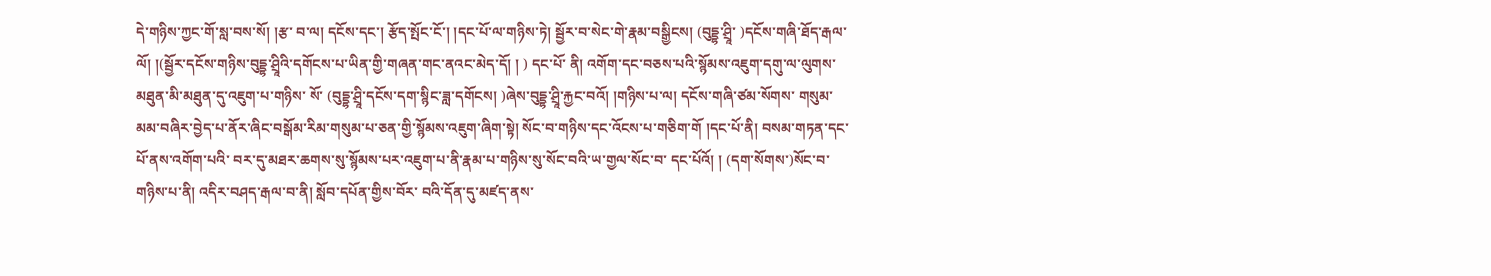དེ་གཉིས་ཀྱང་གོ་སླ་བས་སོ། །རྩ་ བ་ལ། དངོས་དང་། རྩོད་སྤོང་ངོ་། །དང་པོ་ལ་གཉིས་ཏེ། སྦྱོར་བ་སེང་གེ་རྣམ་བསྒྱིངས། (བུདྡྷ་ཤྲཱི་ )དངོས་གཞི་ཐོད་རྒལ་ལོ། །(སྦྱོར་དངོས་གཉིས་བུདྡྷ་ཤྲཱིའི་དགོངས་པ་ཡིན་གྱི་གཞན་གང་ནའང་མེད་དོ། ། ) དང་པོ་ ནི། འགོག་དང་བཅས་པའི་སྙོམས་འཇུག་དགུ་ལ་ལུགས་མཐུན་མི་མཐུན་དུ་འཇུག་པ་གཉིས་ སོ་ (བུདྡྷ་ཤྲཱི་དངོས་དག་སྙིང་ཟླ་དགོངས། )ཞེས་བུདྡྷ་ཤྲཱི་རྐྱང་བའོ། །གཉིས་པ་ལ། དངོས་གཞི་ཙམ་སོགས་ གསུམ་མམ་བཞིར་བྱེད་པ་ནོར་ཞིང་བསྒོམ་རིམ་གསུམ་པ་ཅན་གྱི་སྙོམས་འཇུག་ཞིག་སྟེ། སོང་བ་གཉིས་དང་འོངས་པ་གཅིག་གོ །དང་པོ་ནི། བསམ་གཏན་དང་པོ་ནས་འགོག་པའི་ བར་དུ་མཐར་ཆགས་སུ་སྙོམས་པར་འཇུག་པ་ནི་རྣམ་པ་གཉིས་སུ་སོང་བའི་ཡ་གྱལ་སོང་བ་ དང་པོའོ། ། (དག་སོགས་)སོང་བ་གཉིས་པ་ནི། འདིར་བཤད་རྒལ་བ་ནི། སློབ་དཔོན་གྱིས་བོར་ བའི་དོན་དུ་མཛད་ནས་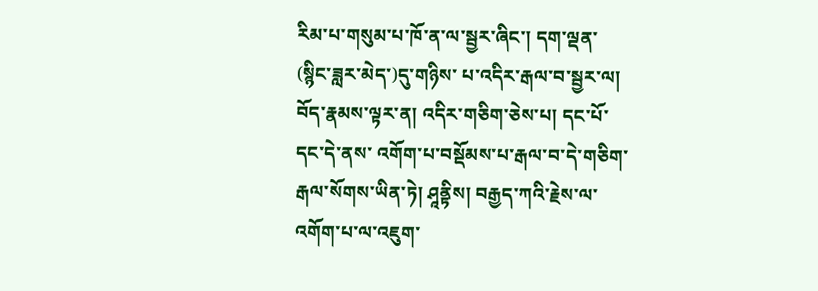རིམ་པ་གསུམ་པ་ཁོ་ན་ལ་སྦྱར་ཞིང་། དག་ལྡན་ (སྙིང་ཟླར་མེད་)དུ་གཉིས་ པ་འདིར་རྒལ་བ་སྦྱར་ལ། བོད་རྣམས་ལྟར་ན། འདིར་གཅིག་ཅེས་པ། དང་པོ་དང་དེ་ནས་ འགོག་པ་བསྡོམས་པ་རྒལ་བ་དེ་གཅིག་རྒལ་སོགས་ཡིན་ཏེ། ཤཱནྟིས། བརྒྱད་ཀའི་རྗེས་ལ་ འགོག་པ་ལ་འཇུག་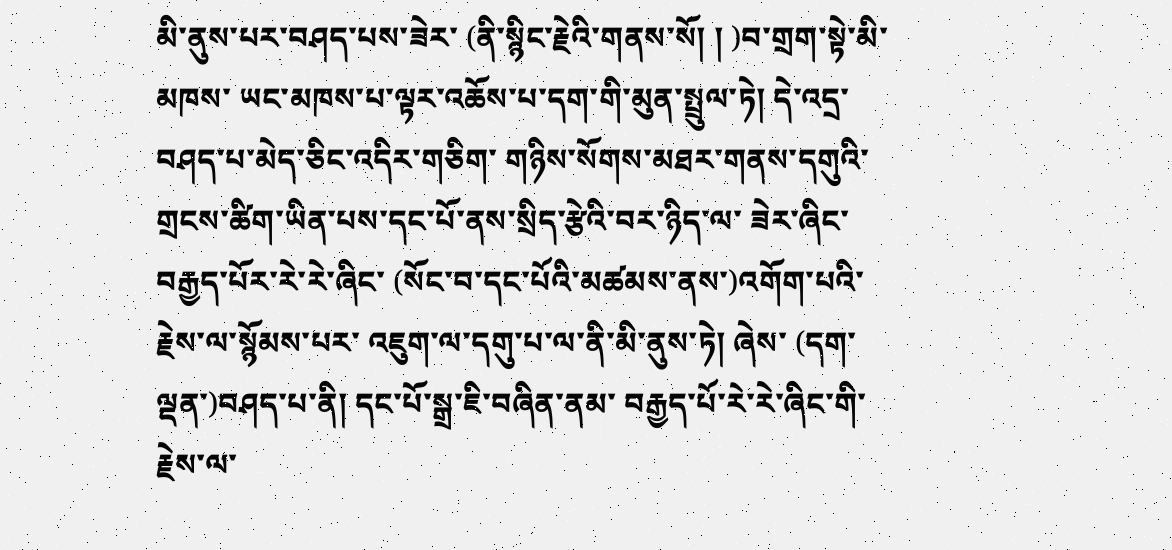མི་ནུས་པར་བཤད་པས་ཟེར་ (ནི་སྙིང་རྗེའི་གནས་སོ། ། )བ་གྲག་སྟེ་མི་མཁས་ ཡང་མཁས་པ་ལྟར་འཆོས་པ་དག་གི་མུན་སྤྲུལ་ཏེ། དེ་འདྲ་བཤད་པ་མེད་ཅིང་འདིར་གཅིག་ གཉིས་སོགས་མཐར་གནས་དགུའི་གྲངས་ཚིག་ཡིན་པས་དང་པོ་ནས་སྲིད་རྩེའི་བར་ཉིད་ལ་ ཟེར་ཞིང་བརྒྱད་པོར་རེ་རེ་ཞིང་ (སོང་བ་དང་པོའི་མཚམས་ནས་)འགོག་པའི་རྗེས་ལ་སྙོམས་པར་ འཇུག་ལ་དགུ་པ་ལ་ནི་མི་ནུས་ཏེ། ཞེས་ (དག་ལྡན་)བཤད་པ་ནི། དང་པོ་སྒྲ་ཇི་བཞིན་ནམ་ བརྒྱད་པོ་རེ་རེ་ཞིང་གི་རྗེས་ལ་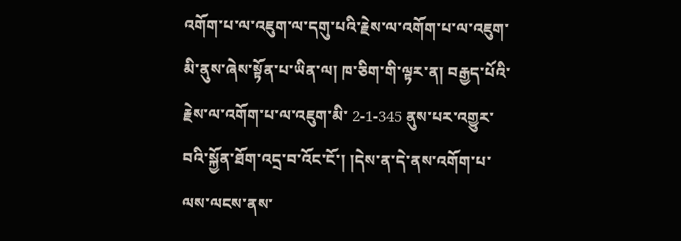འགོག་པ་ལ་འཇུག་ལ་དགུ་པའི་རྗེས་ལ་འགོག་པ་ལ་འཇུག་ མི་ནུས་ཞེས་སྟོན་པ་ཡིན་ལ། ཁ་ཅིག་གི་ལྟར་ན། བརྒྱད་པོའི་རྗེས་ལ་འགོག་པ་ལ་འཇུག་མི་ 2-1-345 ནུས་པར་འགྱུར་བའི་སྐྱོན་ཐོག་འདྲ་བ་འོང་ངོ་། །དེས་ན་དེ་ནས་འགོག་པ་ལས་ལངས་ནས་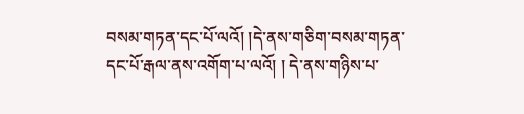བསམ་གཏན་དང་པོ་ལའོ། །དེ་ནས་གཅིག་བསམ་གཏན་དང་པོ་རྒལ་ནས་འགོག་པ་ལའོ། ། དེ་ནས་གཉིས་པ་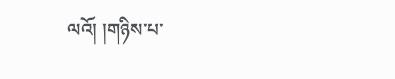ལའོ། །གཉིས་པ་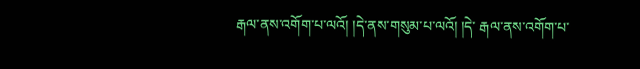རྒལ་ནས་འགོག་པ་ལའོ། །དེ་ནས་གསུམ་པ་ལའོ། །དེ་ རྒལ་ནས་འགོག་པ་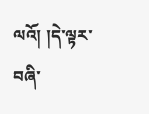ལའོ། །དེ་ལྟར་བཞི་